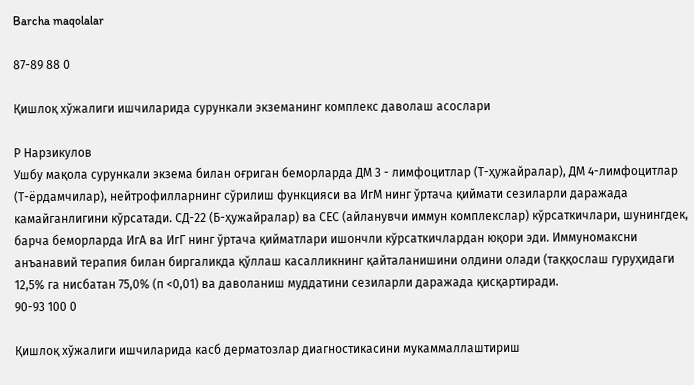Barcha maqolalar

87-89 88 0

Қишлоқ хўжалиги ишчиларида сурункали экземанинг комплекс даволаш асослари

Р Нарзикулов
Ушбу мақола сурункали экзема билан оғриган беморларда ДМ 3 - лимфоцитлар (Т-ҳужайралар), ДМ 4-лимфоцитлар (Т-ёрдамчилар), нейтрофилларнинг сўрилиш функцияси ва ИгМ нинг ўртача қиймати сезиларли даражада камайганлигини кўрсатади. СД-22 (Б-ҳужайралар) ва СEС (айланувчи иммун комплекслар) кўрсаткичлари, шунингдек, барча беморларда ИгА ва ИгГ нинг ўртача қийматлари ишончли кўрсаткичлардан юқори эди. Иммуномаксни анъанавий терапия билан биргаликда қўллаш касалликнинг қайталанишини олдини олади (таққослаш гуруҳидаги 12,5% га нисбатан 75,0% (п <0,01) ва даволаниш муддатини сезиларли даражада қисқартиради.
90-93 100 0

Қишлоқ хўжалиги ишчиларида касб дерматозлар диагностикасини мукаммаллаштириш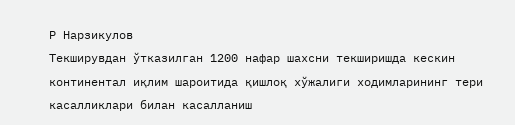Р Нарзикулов
Текширувдан ўтказилган 1200 нафар шахсни текширишда кескин континентал иқлим шароитида қишлоқ хўжалиги ходимларининг тери касалликлари билан касалланиш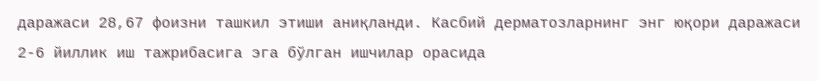даражаси 28,67 фоизни ташкил этиши аниқланди. Касбий дерматозларнинг энг юқори даражаси 2-6 йиллик иш тажрибасига эга бўлган ишчилар орасида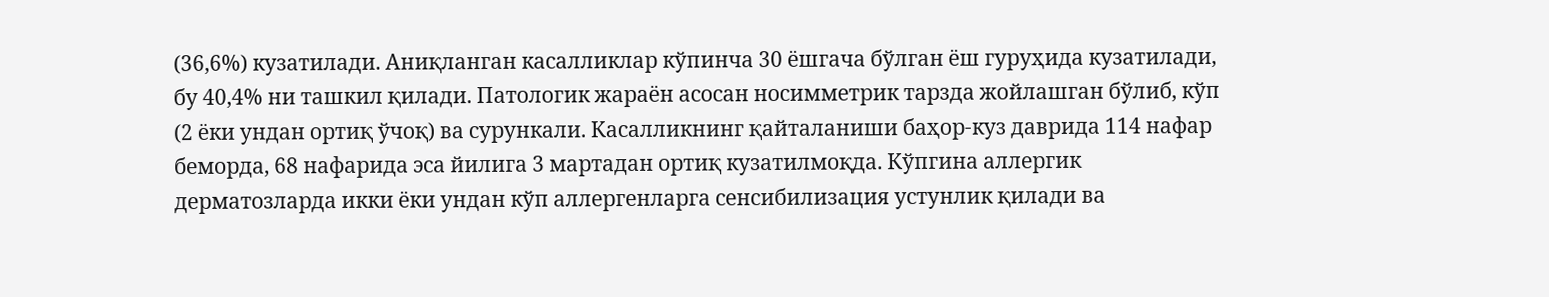(36,6%) кузатилади. Аниқланган касалликлар кўпинча 30 ёшгача бўлган ёш гуруҳида кузатилади, бу 40,4% ни ташкил қилади. Патологик жараён асосан носимметрик тарзда жойлашган бўлиб, кўп (2 ёки ундан ортиқ ўчоқ) ва сурункали. Касалликнинг қайталаниши баҳор-куз даврида 114 нафар беморда, 68 нафарида эса йилига 3 мартадан ортиқ кузатилмоқда. Кўпгина аллергик дерматозларда икки ёки ундан кўп аллергенларга сенсибилизация устунлик қилади ва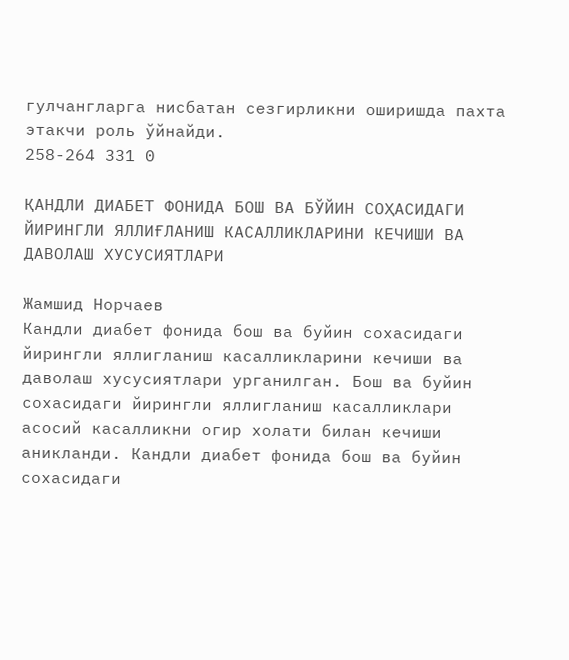гулчангларга нисбатан сезгирликни оширишда пахта этакчи роль ўйнайди.
258-264 331 0

ҚАНДЛИ ДИАБЕТ ФОНИДА БОШ ВА БЎЙИН СОҲАСИДАГИ ЙИРИНГЛИ ЯЛЛИҒЛАНИШ КАСАЛЛИКЛАРИНИ КЕЧИШИ ВА ДАВОЛАШ ХУСУСИЯТЛАРИ

Жамшид Норчаев
Кандли диабет фонида бош ва буйин сохасидаги йирингли яллигланиш касалликларини кечиши ва даволаш хусусиятлари урганилган. Бош ва буйин сохасидаги йирингли яллигланиш касалликлари асосий касалликни огир холати билан кечиши аникланди. Кандли диабет фонида бош ва буйин сохасидаги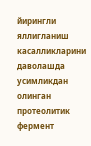йирингли яллигланиш касалликларини даволашда усимликдан олинган протеолитик фермент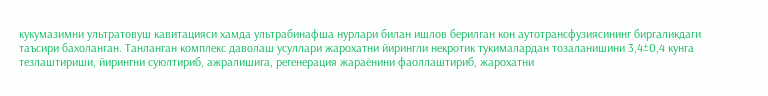кукумазимни ультратовуш кавитацияси хамда ультрабинафша нурлари билан ишлов берилган кон аутотрансфузиясининг биргаликдаги таъсири бахоланган. Танланган комплекс даволаш усуллари жарохатни йирингли некротик тукималардан тозаланишини 3,4±0,4 кунга тезлаштириши, йирингни суюлтириб, ажралишига, регенерация жараёнини фаоллаштириб, жарохатни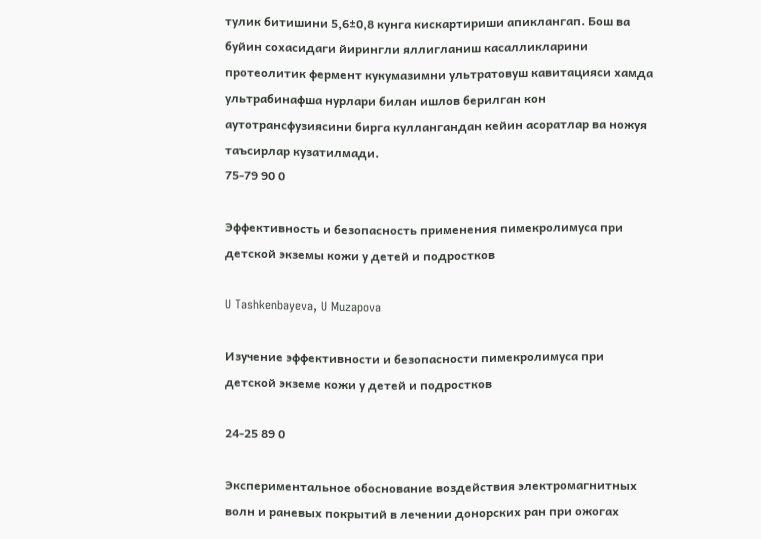тулик битишини 5,6±0,8 кунга кискартириши апиклангап. Бош ва буйин сохасидаги йирингли яллигланиш касалликларини протеолитик фермент кукумазимни ультратовуш кавитацияси хамда ультрабинафша нурлари билан ишлов берилган кон аутотрансфузиясини бирга куллангандан кейин асоратлар ва ножуя таъсирлар кузатилмади.
75-79 90 0

Эффективность и безопасность применения пимекролимуса при детской экземы кожи у детей и подростков

U Tashkenbayeva, U Muzapova

Изучение эффективности и безопасности пимекролимуса при детской экземе кожи у детей и подростков

24-25 89 0

Экспериментальное обоснование воздействия электромагнитных волн и раневых покрытий в лечении донорских ран при ожогах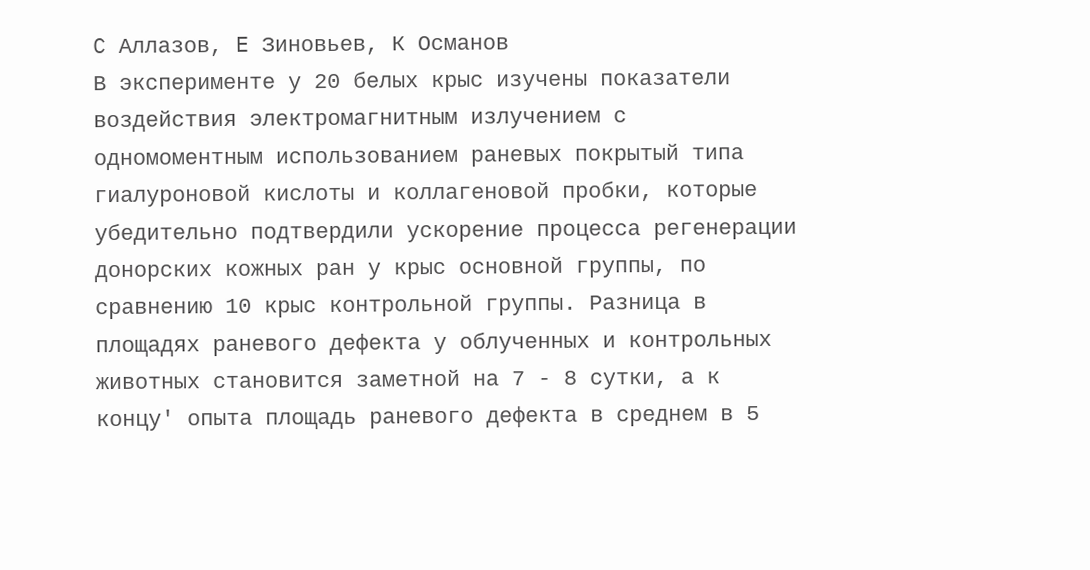C Аллазов, E Зиновьев, К Османов
В эксперименте у 20 белых крыс изучены показатели воздействия электромагнитным излучением с одномоментным использованием раневых покрытый типа гиалуроновой кислоты и коллагеновой пробки, которые убедительно подтвердили ускорение процесса регенерации донорских кожных ран у крыс основной группы, по сравнению 10 крыс контрольной группы. Разница в площадях раневого дефекта у облученных и контрольных животных становится заметной на 7 - 8 сутки, а к концу' опыта площадь раневого дефекта в среднем в 5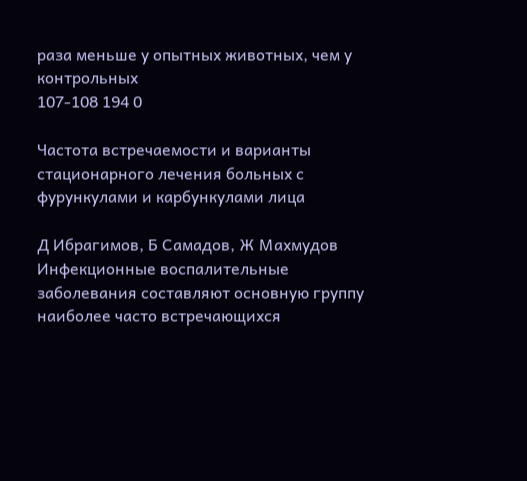раза меньше у опытных животных, чем у контрольных
107-108 194 0

Частота встречаемости и варианты стационарного лечения больных с фурункулами и карбункулами лица

Д Ибрагимов, Б Самадов, Ж Махмудов
Инфекционные воспалительные заболевания составляют основную группу наиболее часто встречающихся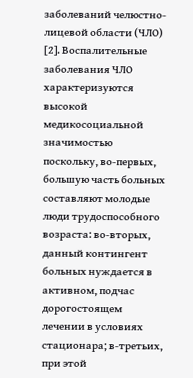заболеваний челюстно-лицевой области (ЧЛО) [2]. Воспалительные заболевания ЧЛО характеризуются высокой медикосоциальной значимостью поскольку, во-первых, большую часть больных составляют молодые люди трудоспособного возраста: во-вторых, данный контингент больных нуждается в активном, подчас дорогостоящем лечении в условиях стационара; в-третьих, при этой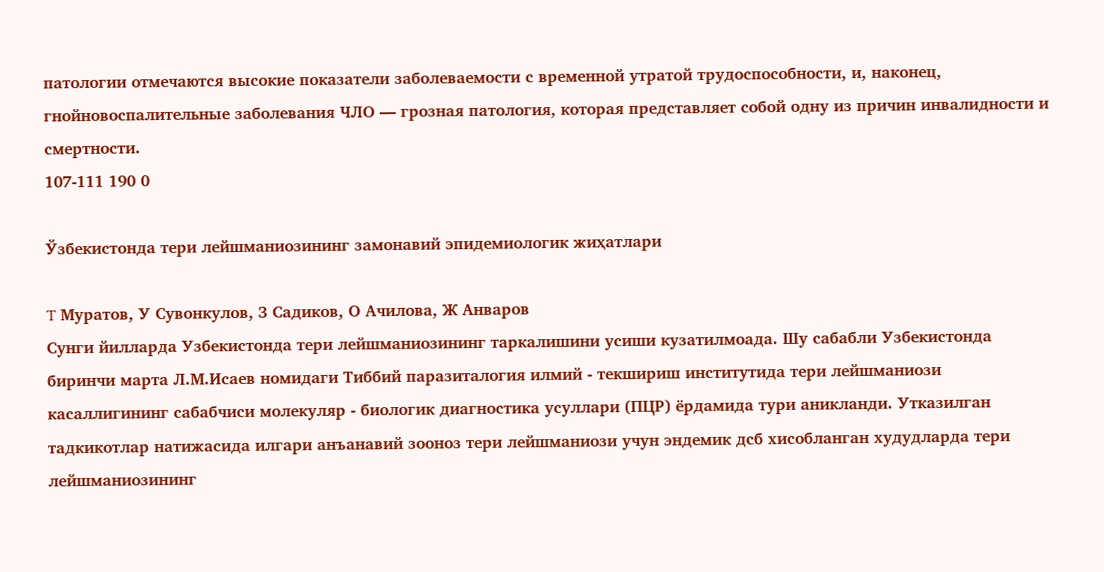патологии отмечаются высокие показатели заболеваемости с временной утратой трудоспособности, и, наконец, гнойновоспалительные заболевания ЧЛО — грозная патология, которая представляет собой одну из причин инвалидности и смертности.
107-111 190 0

Ўзбекистонда тери лейшманиозининг замонавий эпидемиологик жиҳатлари

T Муратов, У Сувонкулов, З Садиков, О Ачилова, Ж Анваров
Сунги йилларда Узбекистонда тери лейшманиозининг таркалишини усиши кузатилмоада. Шу сабабли Узбекистонда биринчи марта Л.М.Исаев номидаги Тиббий паразиталогия илмий - текшириш институтида тери лейшманиози касаллигининг сабабчиси молекуляр - биологик диагностика усуллари (ПЦР) ёрдамида тури аникланди. Утказилган тадкикотлар натижасида илгари анъанавий зооноз тери лейшманиози учун эндемик дсб хисобланган худудларда тери лейшманиозининг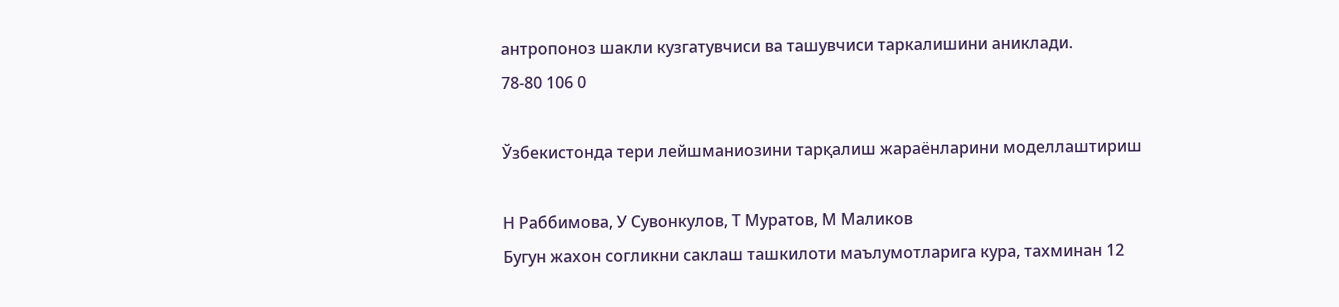антропоноз шакли кузгатувчиси ва ташувчиси таркалишини аниклади.
78-80 106 0

Ўзбекистонда тери лейшманиозини тарқалиш жараёнларини моделлаштириш

Н Раббимова, У Сувонкулов, Т Муратов, М Маликов
Бугун жахон согликни саклаш ташкилоти маълумотларига кура, тахминан 12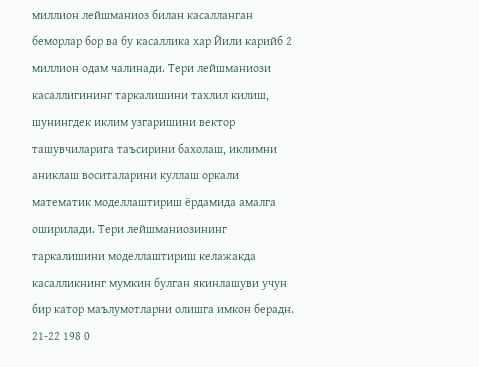миллион лейшманиоз билан касалланган беморлар бор ва бу касаллика хар Йили карийб 2 миллион одам чалинади. Тери лейшманиози касаллигининг таркалишини тахлил килиш, шунингдек иклим узгаришини вектор ташувчиларига таъсирини бахолаш, иклимни аниклаш воситаларини куллаш оркали математик моделлаштириш ёрдамида амалга оширилади. Тери лейшманиозининг таркалишини моделлаштириш келажакда касалликнинг мумкин булган якинлашуви учун бир катор маълумотларни олишга имкон берадн.
21-22 198 0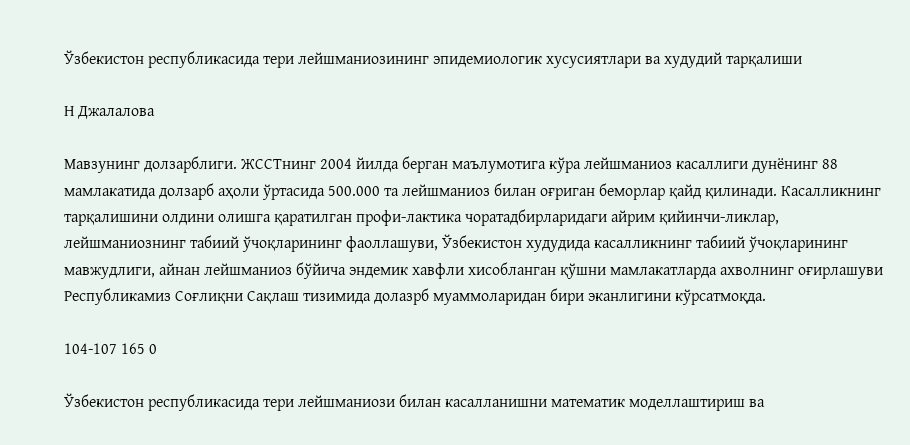Ўзбекистон республикасида тери лейшманиозининг эпидемиологик хусусиятлари ва худудий тарқалиши

Н Джалалова

Мавзунинг долзарблиги. ЖССТнинг 2004 йилда берган маълумотига кўра лейшманиоз касаллиги дунёнинг 88 мамлакатида долзарб аҳоли ўртасида 500.000 та лейшманиоз билан оғриган беморлар қайд қилинади. Касалликнинг тарқалишини олдини олишга қаратилган профи-лактика чоратадбирларидаги айрим қийинчи-ликлар, лейшманиознинг табиий ўчоқларининг фаоллашуви, Ўзбекистон худудида касалликнинг табиий ўчоқларининг мавжудлиги, айнан лейшманиоз бўйича эндемик хавфли хисобланган қўшни мамлакатларда ахволнинг оғирлашуви Республикамиз Соғлиқни Сақлаш тизимида долазрб муаммоларидан бири эканлигини кўрсатмоқда.

104-107 165 0

Ўзбекистон республикасида тери лейшманиози билан касалланишни математик моделлаштириш ва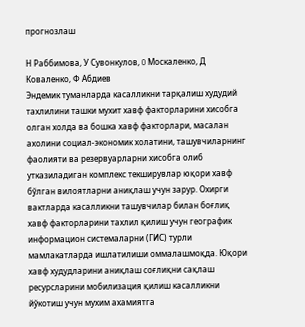прогнозлаш

Н Раббимова, У Сувонкулов, O Москаленко, Д Коваленко, Ф Абдиев
Эндемик туманларда касалликни тарқалиш худудий тахлилини ташки мухит хавф факторларини хисобга олган холда ва бошка хавф факторлари, масалан ахолини социал-экономик холатини, ташувчиларнинг фаолияти ва резервуарларни хисобга олиб утказиладиган комплекс текширувлар юқори хавф бўлган вилоятларни аниқлаш учун зарур. Охирги вактларда касалликни ташувчилар билан боғлиқ хавф факторларини тахлил қилиш учун географик информацион системаларни (ГИС) турли мамлакатларда ишлатилиши оммалашмоқда. Юқори хавф худудларини аниқлаш соғлиқни сақлаш ресурсларини мобилизация қилиш касалликни йўкотиш учун мухим ахамиятга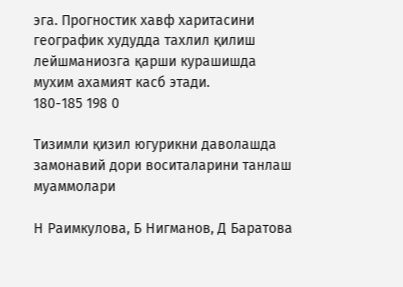эга. Прогностик хавф харитасини географик худудда тахлил қилиш лейшманиозга қарши курашишда мухим ахамият касб этади.
180-185 198 0

Тизимли қизил югурикни даволашда замонавий дори воситаларини танлаш муаммолари

Н Раимкулова, Б Нигманов, Д Баратова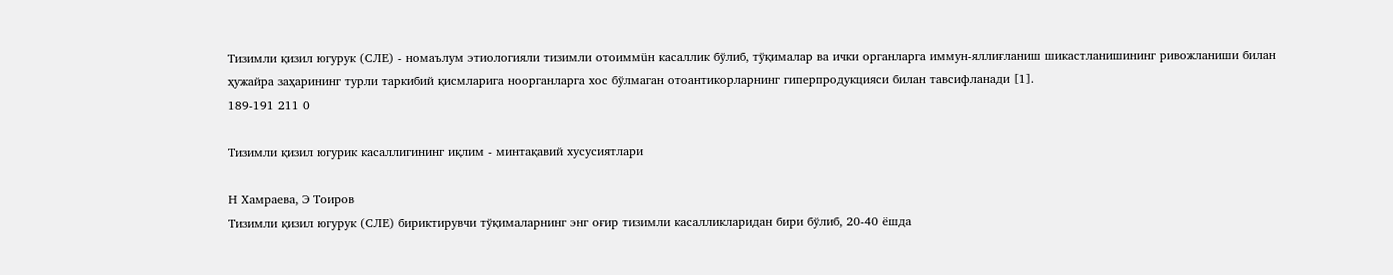Тизимли қизил югурук (СЛE) - номаълум этиологияли тизимли отоиммüн касаллик бўлиб, тўқималар ва ички органларга иммун-яллиғланиш шикастланишининг ривожланиши билан ҳужайра заҳарининг турли таркибий қисмларига ноорганларга хос бўлмаган отоантикорларнинг гиперпродукцияси билан тавсифланади [1].
189-191 211 0

Тизимли қизил югурик касаллигининг иқлим - минтақавий хусусиятлари

Н Хамраева, Э Тоиров
Тизимли қизил югурук (СЛE) бириктирувчи тўқималарнинг энг оғир тизимли касалликларидан бири бўлиб, 20-40 ёшда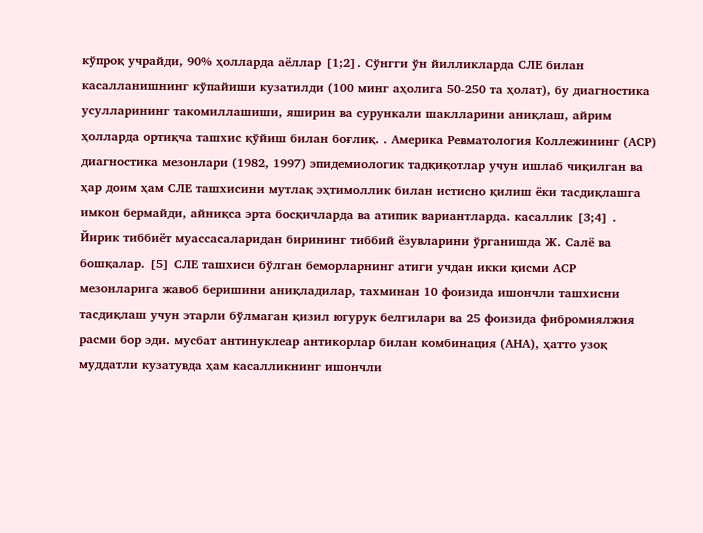кўпроқ учрайди, 90% ҳолларда аёллар [1;2]. Сўнгги ўн йилликларда СЛE билан касалланишнинг кўпайиши кузатилди (100 минг аҳолига 50-250 та ҳолат), бу диагностика усулларининг такомиллашиши, яширин ва сурункали шаклларини аниқлаш, айрим ҳолларда ортиқча ташхис қўйиш билан боғлиқ. . Америка Ревматология Коллежининг (АСР) диагностика мезонлари (1982, 1997) эпидемиологик тадқиқотлар учун ишлаб чиқилган ва ҳар доим ҳам СЛE ташхисини мутлақ эҳтимоллик билан истисно қилиш ёки тасдиқлашга имкон бермайди, айниқса эрта босқичларда ва атипик вариантларда. касаллик [3;4] . Йирик тиббиёт муассасаларидан бирининг тиббий ёзувларини ўрганишда Ж. Салё ва бошқалар. [5] СЛE ташхиси бўлган беморларнинг атиги учдан икки қисми АСР мезонларига жавоб беришини аниқладилар, тахминан 10 фоизида ишончли ташхисни тасдиқлаш учун этарли бўлмаган қизил югурук белгилари ва 25 фоизида фибромиялжия расми бор эди. мусбат антинуклеар антикорлар билан комбинация (АНА), ҳатто узоқ муддатли кузатувда ҳам касалликнинг ишончли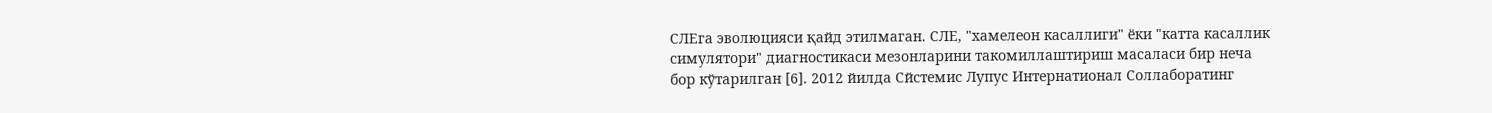СЛEга эволюцияси қайд этилмаган. СЛE, "хамелеон касаллиги" ёки "катта касаллик симулятори" диагностикаси мезонларини такомиллаштириш масаласи бир неча бор кўтарилган [6]. 2012 йилда Сйстемис Лупус Интернатионал Соллаборатинг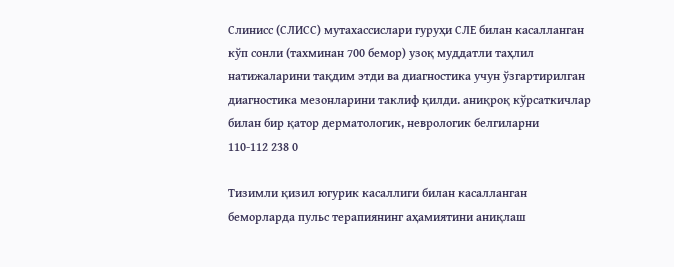Слинисс (СЛИСС) мутахассислари гуруҳи СЛE билан касалланган кўп сонли (тахминан 700 бемор) узоқ муддатли таҳлил натижаларини тақдим этди ва диагностика учун ўзгартирилган диагностика мезонларини таклиф қилди. аниқроқ кўрсаткичлар билан бир қатор дерматологик, неврологик белгиларни
110-112 238 0

Тизимли қизил югурик касаллиги билан касалланган беморларда пульс терапиянинг аҳамиятини аниқлаш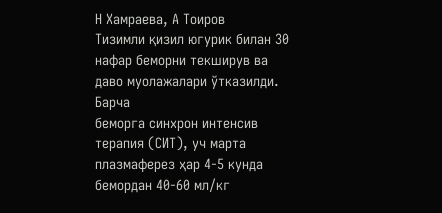Н Хамраева, А Тоиров
Тизимли қизил югурик билан 30 нафар беморни текширув ва даво муолажалари ўтказилди. Барча
беморга синхрон интенсив терапия (СИТ), уч марта плазмаферез ҳар 4-5 кунда бемордан 40-60 мл/кг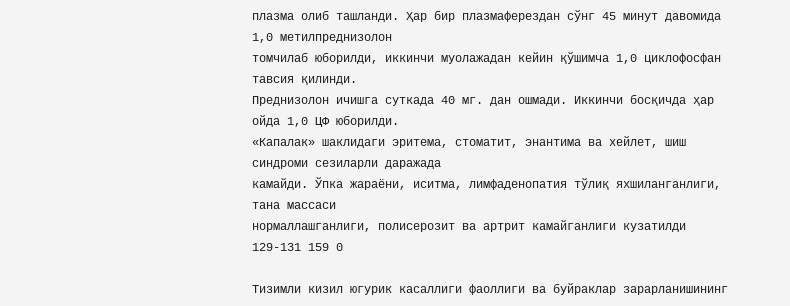плазма олиб ташланди. Ҳар бир плазмаферездан сўнг 45 минут давомида 1,0 метилпреднизолон
томчилаб юборилди, иккинчи муолажадан кейин қўшимча 1,0 циклофосфан тавсия қилинди.
Преднизолон ичишга суткада 40 мг. дан ошмади. Иккинчи босқичда ҳар ойда 1,0 ЦФ юборилди.
«Капалак» шаклидаги эритема, стоматит, энантима ва хейлет, шиш синдроми сезиларли даражада
камайди. Ўпка жараёни, иситма, лимфаденопатия тўлиқ яхшиланганлиги, тана массаси
нормаллашганлиги, полисерозит ва артрит камайганлиги кузатилди
129-131 159 0

Тизимли кизил югурик касаллиги фаоллиги ва буйраклар зарарланишининг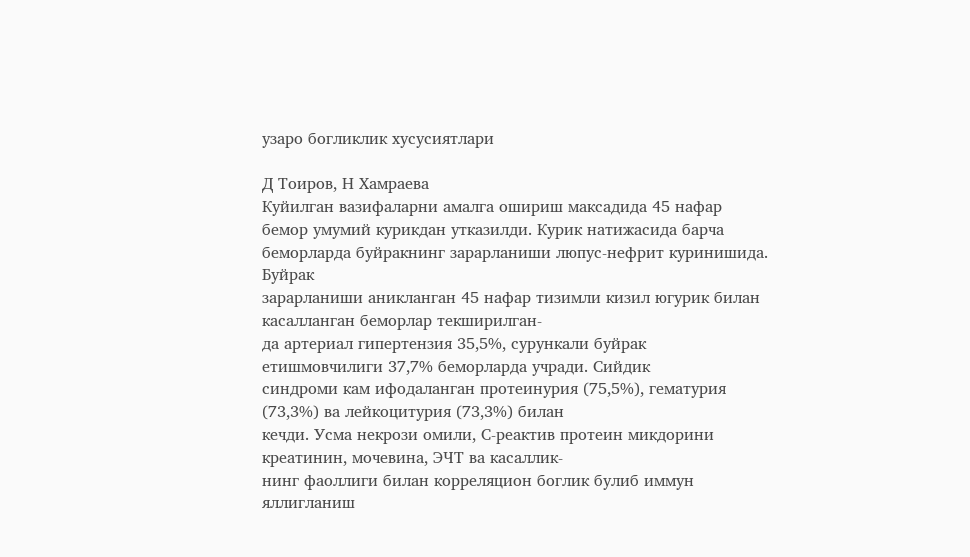узаро богликлик хусусиятлари

Д Тоиров, Н Хамраева
Куйилган вазифаларни амалга ошириш максадида 45 нафар бемор умумий курикдан утказилди. Курик натижасида барча беморларда буйракнинг зарарланиши люпус-нефрит куринишида. Буйрак
зарарланиши аникланган 45 нафар тизимли кизил югурик билан касалланган беморлар текширилган-
да артериал гипертензия 35,5%, сурункали буйрак етишмовчилиги 37,7% беморларда учради. Сийдик
синдроми кам ифодаланган протеинурия (75,5%), гематурия (73,3%) ва лейкоцитурия (73,3%) билан
кечди. Усма некрози омили, С-реактив протеин микдорини креатинин, мочевина, ЭЧТ ва касаллик-
нинг фаоллиги билан корреляцион боглик булиб иммун яллигланиш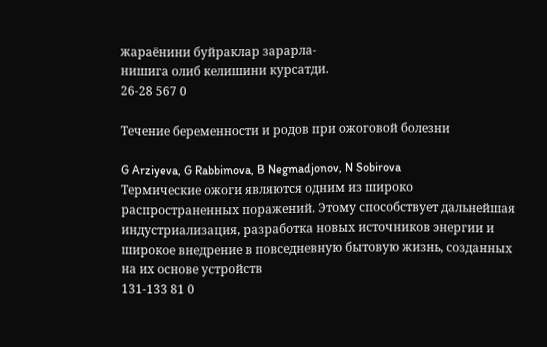жараёнини буйраклар зарарла-
нишига олиб келишини курсатди.
26-28 567 0

Течение беременности и родов при ожоговой болезни

G Arziyeva, G Rabbimova, B Negmadjonov, N Sobirova
Термические ожоги являются одним из широко распространенных поражений. Этому способствует дальнейшая индустриализация, разработка новых источников энергии и широкое внедрение в повседневную бытовую жизнь, созданных на их основе устройств
131-133 81 0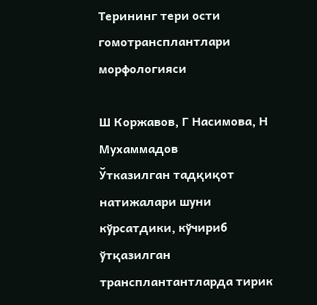Терининг тери ости гомотрансплантлари морфологияси

Ш Коржавов, Г Насимова, Н Мухаммадов
Ўтказилган тадқиқот натижалари шуни кўрсатдики, кўчириб ўтқазилган трансплантантларда тирик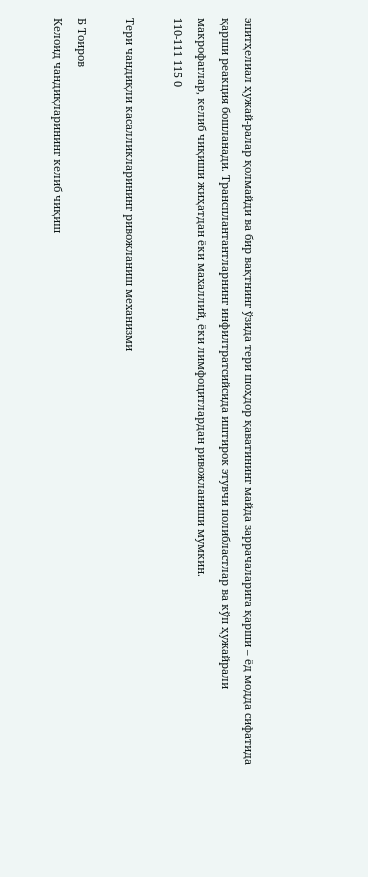эпитҳелиал ҳужай-ралар қолмайди ва бир вақтнинг ўзида тери шоҳдор қаватининг майда заррачаларига қарши – ёд модда сифатида қарши реакция бошланади. Трансплантантларнинг инфилтратсийсида иштирок этувчи полибластлар ва кўп ҳужайрали макрофаглар, келиб чиқиши жиҳатдан ёки махаллий, ёки лимфоцитлардан ривожланиши мумкин.
110-111 115 0

Тери чандиқли касалликларининг ривожланиш механизми

Б Тоиров
Келоид чандиқларининг келиб чиқиш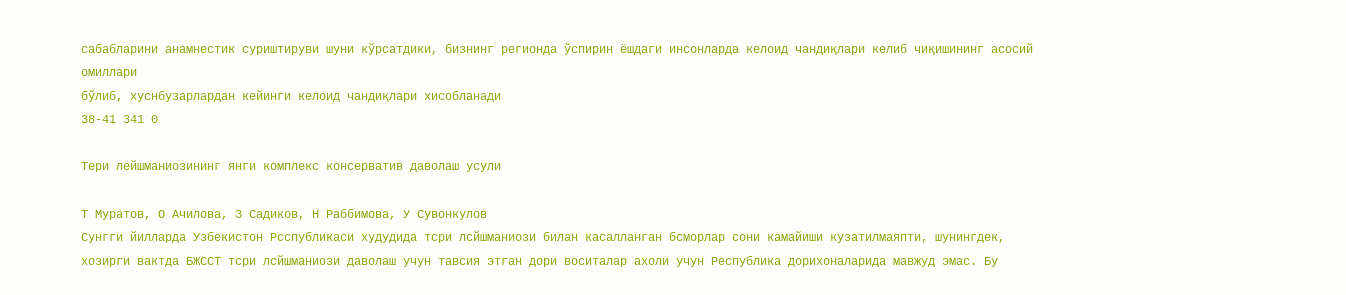сабабларини анамнестик суриштируви шуни кўрсатдики, бизнинг регионда ўспирин ёшдаги инсонларда келоид чандиқлари келиб чиқишининг асосий омиллари
бўлиб, хуснбузарлардан кейинги келоид чандиқлари хисобланади
38-41 341 0

Тери лейшманиозининг янги комплекс консерватив даволаш усули

Т Муратов, О Ачилова, З Садиков, Н Раббимова, У Сувонкулов
Сунгги йилларда Узбекистон Рсспубликаси худудида тсри лсйшманиози билан касалланган бсморлар сони камайиши кузатилмаяпти, шунингдек, хозирги вактда БЖССТ тсри лсйшманиози даволаш учун тавсия этган дори воситалар ахоли учун Республика дорихоналарида мавжуд эмас. Бу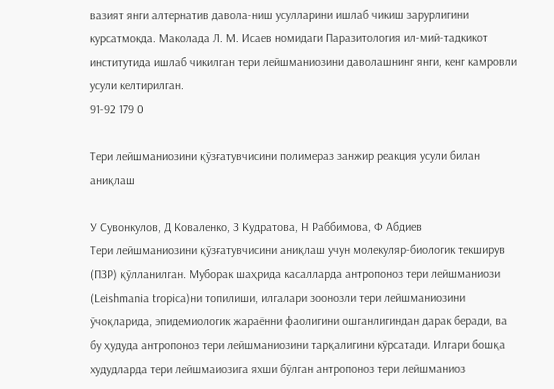вазият янги алтернатив давола-ниш усулларини ишлаб чикиш зарурлигини курсатмокда. Маколада Л. М. Исаев номидаги Паразитология ил-мий-тадкикот институтида ишлаб чикилган тери лейшманиозини даволашнинг янги, кенг камровли усули келтирилган.
91-92 179 0

Тери лейшманиозини қўзғатувчисини полимераз занжир реакция усули билан аниқлаш

У Сувонкулов, Д Коваленко, З Кудратова, Н Раббимова, Ф Абдиев
Тери лейшманиозини қўзғатувчисини аниқлаш учун молекуляр-биологик текширув (ПЗР) қўлланилган. Муборак шаҳрида касалларда антропоноз тери лейшманиози (Leishmania tropica)ни топилиши, илгалари зоонозли тери лейшманиозини ўчоқларида, эпидемиологик жараённи фаолигини ошганлигиндан дарак беради, ва бу ҳудуда антропоноз тери лейшманиозини тарқалигини кўрсатади. Илгари бошқа худудларда тери лейшмаиозига яхши бўлган антропоноз тери лейшманиоз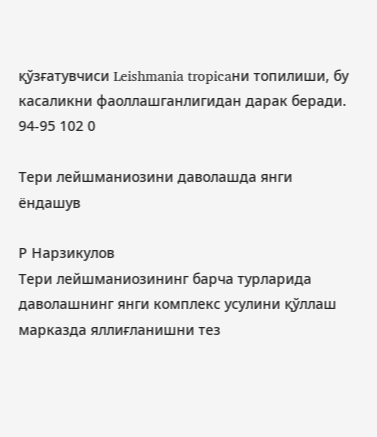қўзғатувчиси Leishmania tropicaни топилиши, бу касаликни фаоллашганлигидан дарак беради.
94-95 102 0

Тери лейшманиозини даволашда янги ёндашув

Р Нарзикулов
Тери лейшманиозининг барча турларида даволашнинг янги комплекс усулини қўллаш марказда яллиғланишни тез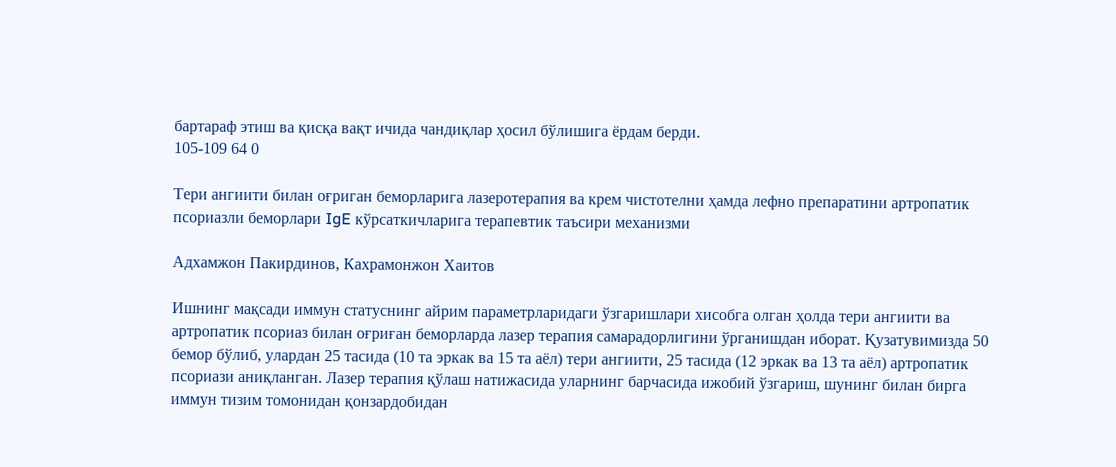бартараф этиш ва қисқа вақт ичида чандиқлар ҳосил бўлишига ёрдам берди.
105-109 64 0

Тери ангиити билан оғриган беморларига лазеротерапия ва крем чистотелни ҳамда лефно препаратини артропатик псориазли беморлари IgE кўрсаткичларига терапевтик таъсири механизми

Адхамжон Пакирдинов, Кахрамонжон Хаитов

Ишнинг мақсади иммун статуснинг айрим параметрларидаги ўзгаришлари хисобга олган ҳолда тери ангиити ва артропатик псориаз билан оғриған беморларда лазер терапия самарадорлигини ўрганишдан иборат. Қузатувимизда 50 бемор бўлиб, улардан 25 тасида (10 та эркак ва 15 та аёл) тери ангиити, 25 тасида (12 эркак ва 13 та аёл) артропатик псориази аниқланган. Лазер терапия қўлаш натижасида уларнинг барчасида ижобий ўзгариш, шунинг билан бирга иммун тизим томонидан қонзардобидан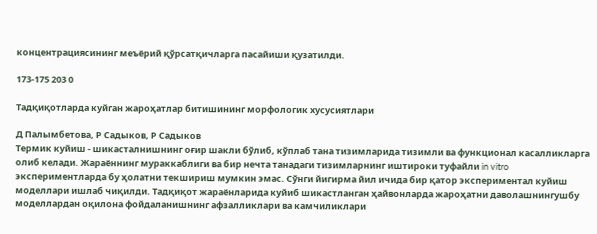концентрациясининг меъёрий қўрсатқичларга пасайиши қузатилди.

173-175 203 0

Тадқиқотларда куйган жароҳатлар битишининг морфологик хусусиятлари

Д Палымбетова, Р Садыков, Р Садыков
Термик куйиш - шикасталнишнинг оғир шакли бўлиб, кўплаб тана тизимларида тизимли ва функционал касалликларга олиб келади. Жараённинг мураккаблиги ва бир нечта танадаги тизимларнинг иштироки туфайли in vitro экспериментларда бу ҳолатни текшириш мумкин эмас. Сўнги йигирма йил ичида бир қатор экспериментал куйиш моделлари ишлаб чиқилди. Тадқиқот жараёнларида куйиб шикастланган ҳайвонларда жароҳатни даволашнингушбу моделлардан оқилона фойдаланишнинг афзалликлари ва камчиликлари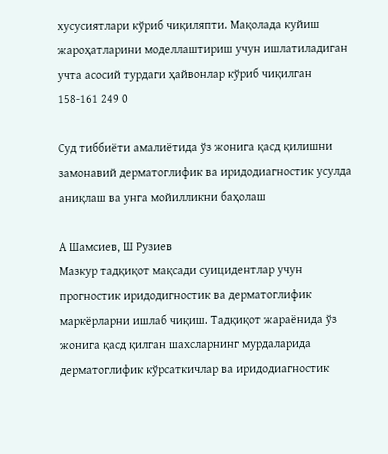хусусиятлари кўриб чиқиляпти. Мақолада куйиш жароҳатларини моделлаштириш учун ишлатиладиган учта асосий турдаги ҳайвонлар кўриб чиқилган
158-161 249 0

Суд тиббиёти амалиётида ўз жонига қасд қилишни замонавий дерматоглифик ва иридодиагностик усулда аниқлаш ва унга мойилликни баҳолаш

А Шамсиев, Ш Рузиев
Мазкур тадқиқот мақсади суицидентлар учун прогностик иридодигностик ва дерматоглифик маркёрларни ишлаб чиқиш. Тадқиқот жараёнида ўз жонига қасд қилган шахсларнинг мурдаларида дерматоглифик кўрсаткичлар ва иридодиагностик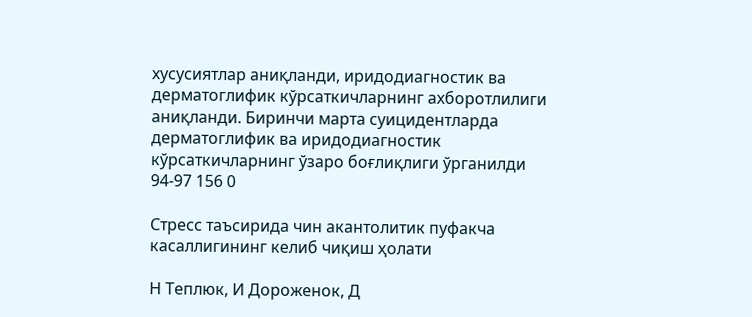хусусиятлар аниқланди, иридодиагностик ва дерматоглифик кўрсаткичларнинг ахборотлилиги аниқланди. Биринчи марта суицидентларда дерматоглифик ва иридодиагностик кўрсаткичларнинг ўзаро боғлиқлиги ўрганилди
94-97 156 0

Стресс таъсирида чин акантолитик пуфакча касаллигининг келиб чиқиш ҳолати

Н Теплюк, И Дороженок, Д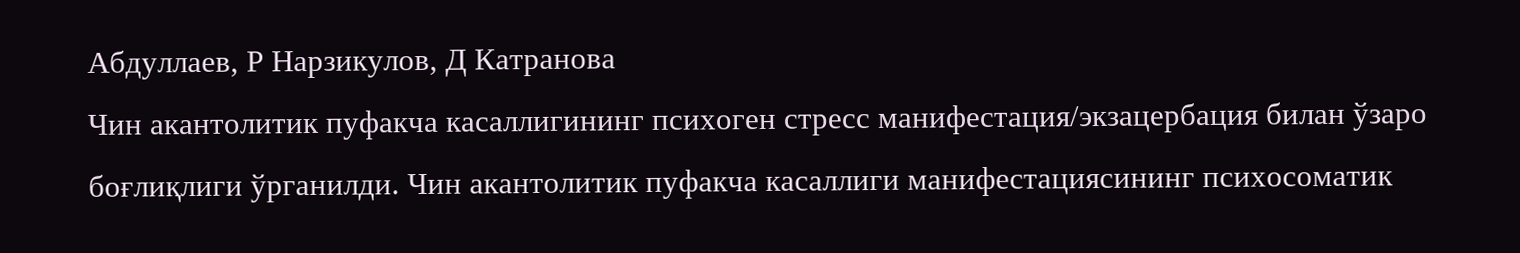Абдуллаев, Р Нарзикулов, Д Катранова
Чин акантолитик пуфакча касаллигининг психоген стресс манифестация/экзацербация билан ўзаро боғлиқлиги ўрганилди. Чин акантолитик пуфакча касаллиги манифестациясининг психосоматик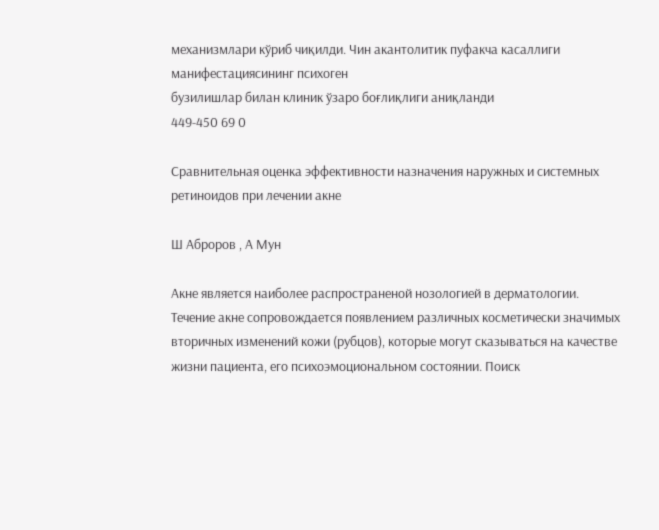механизмлари кўриб чиқилди. Чин акантолитик пуфакча касаллиги манифестациясининг психоген
бузилишлар билан клиник ўзаро боғлиқлиги аниқланди
449-450 69 0

Сравнительная оценка эффективности назначения наружных и системных ретиноидов при лечении акне

Ш Аброров , А Мун

Акне является наиболее распространеной нозологией в дерматологии. Течение акне сопровождается появлением различных косметически значимых вторичных изменений кожи (рубцов), которые могут сказываться на качестве жизни пациента, его психоэмоциональном состоянии. Поиск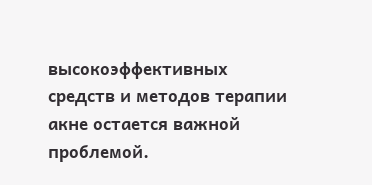высокоэффективных средств и методов терапии акне остается важной проблемой.